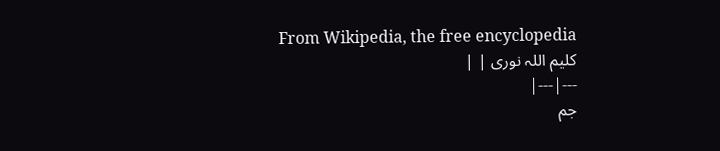From Wikipedia, the free encyclopedia
کلیم اللہ نوری | |
---|---|
جم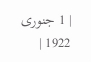| 1 جنوری 1922 |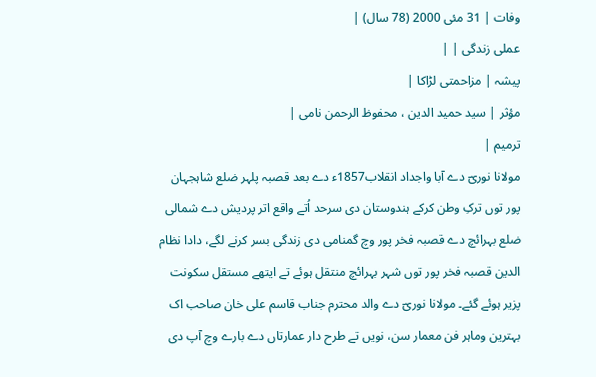وفات | 31 مئی 2000 (78 سال) |
عملی زندگی | |
پیشہ | مزاحمتی لڑاکا |
مؤثر | سید حمید الدین ، محفوظ الرحمن نامی |
ترمیم |
مولانا نوریؔ دے آبا واجداد انقلاب1857ء دے بعد قصبہ پلہر ضلع شاہجہان پور توں ترکِ وطن کرکے ہندوستان دی سرحد اُتے واقع اتر پردیش دے شمالی ضلع بہرائچ دے قصبہ فخر پور وچ گمنامی دی زندگی بسر کرنے لگے، دادا نظام الدین قصبہ فخر پور توں شہر بہرائچ منتقل ہوئے تے ایتھے مستقل سکونت پزیر ہوئے گئے۔ مولانا نوریؔ دے والد محترم جناب قاسم علی خان صاحب اک بہترین وماہر فن معمار سن، نويں تے طرح دار عمارتاں دے بارے وچ آپ دی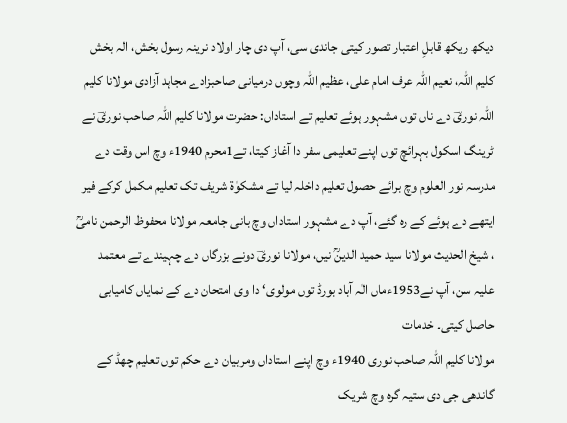دیکھ ریکھ قابلِ اعتبار تصور کيتی جاندی سی، آپ دی چار اولاد نرینہ رسول بخش، الہ بخش کلیم اللہ، نعیم اللہ عرف امام علی، عظیم اللہ وچوں درمیانی صاحبزادے مجاہد آزادی مولانا کلیم اللہ نوریؔ دے ناں توں مشہور ہوئے تعلیم تے استاداں: حضرت مولانا کلیم اللہ صاحب نوریؔ نے ٹرینگ اسکول بہرائچ توں اپنے تعلیمی سفر دا آغاز کيتا، تے1محرم 1940ء وچ اس وقت دے مدرسہ نور العلوم وچ برائے حصول تعلیم داخلہ لیا تے مشکوٰۃ شریف تک تعلیم مکمل کرکے فیر ایتھے دے ہوئے کے رہ گئے، آپ دے مشہور استاداں وچ بانی جامعہ مولانا محفوظ الرحمن نامیؒ ، شیخ الحدیث مولانا سید حمید الدینؒ نيں، مولانا نوریؔ دونے بزرگاں دے چہیندے تے معتمد علیہ سن، آپ نے1953ءماں الٰہ آباد بورڈ توں مولوی‘ دا وی امتحان دے کے نمایاں کامیابی حاصل کيتی۔ خدمات
مولانا کلیم اللہ صاحب نوری 1940ء وچ اپنے استاداں ومربیان دے حکم توں تعلیم چھڈ کے گاندھی جی دی ستیہ گرہ وچ شریک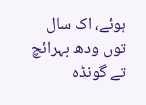ہوئے، اک سال توں ودھ بہرائچ تے گونڈہ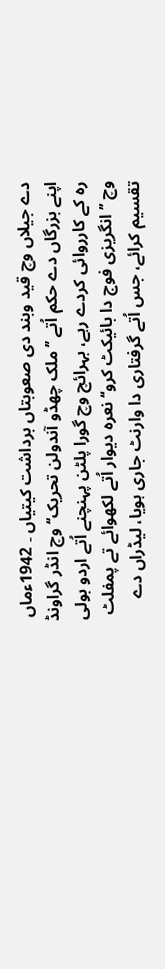دے جیلاں وچ قید وبند دی صعوبتاں برداشت کيتیاں ۔ 1942ءماں اپنے بزرگاں دے حکم اُتے ’’ملک چھڈو آندولن تحریک‘‘ وچ انڈر گراونڈ رہ کے کارروائی کردے رہے، بہرائچ وچ گورا پلٹن پہنچنے اُتے اردو بولی وچ ’’انگریزی فوج دا بائیکٹ کرو‘‘ نعرہ دیوار اُتے لکھوائے تے پمفلٹ تقسیم کرائے، جس اُتے گرفتاری دا وارنٹ جاری ہويا، لیڈراں دے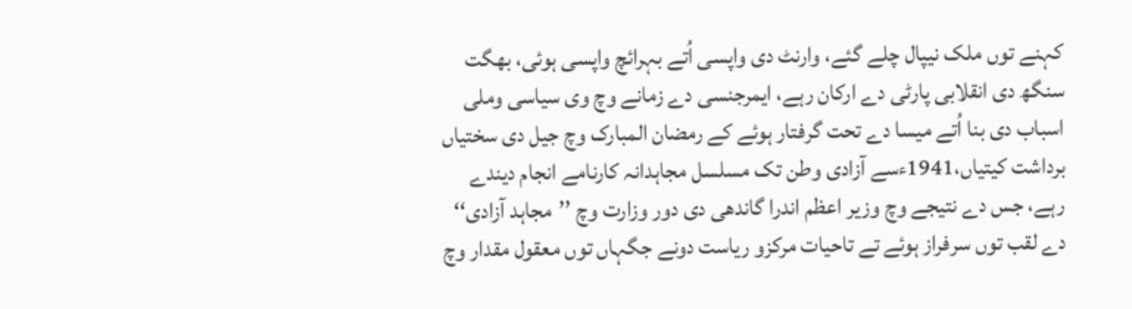کہنے توں ملک نیپال چلے گئے، وارنٹ دی واپسی اُتے بہرائچ واپسی ہوئی، بھگت سنگھ دی انقلابی پارٹی دے ارکان رہے، ایمرجنسی دے زمانے وچ وی سیاسی وملی اسباب دی بنا اُتے میسا دے تحت گرفتار ہوئے کے رمضان المبارک وچ جیل دی سختیاں برداشت کيتیاں،1941ءسے آزادی وطن تک مسلسل مجاہدانہ کارنامے انجام دیندے رہے، جس دے نتیجے وچ وزیر اعظم اندرا گاندھی دی دور وزارت وچ ’’مجاہد آزادی‘‘ دے لقب توں سرفراز ہوئے تے تاحیات مرکزو ریاست دونے جگہاں توں معقول مقدار وچ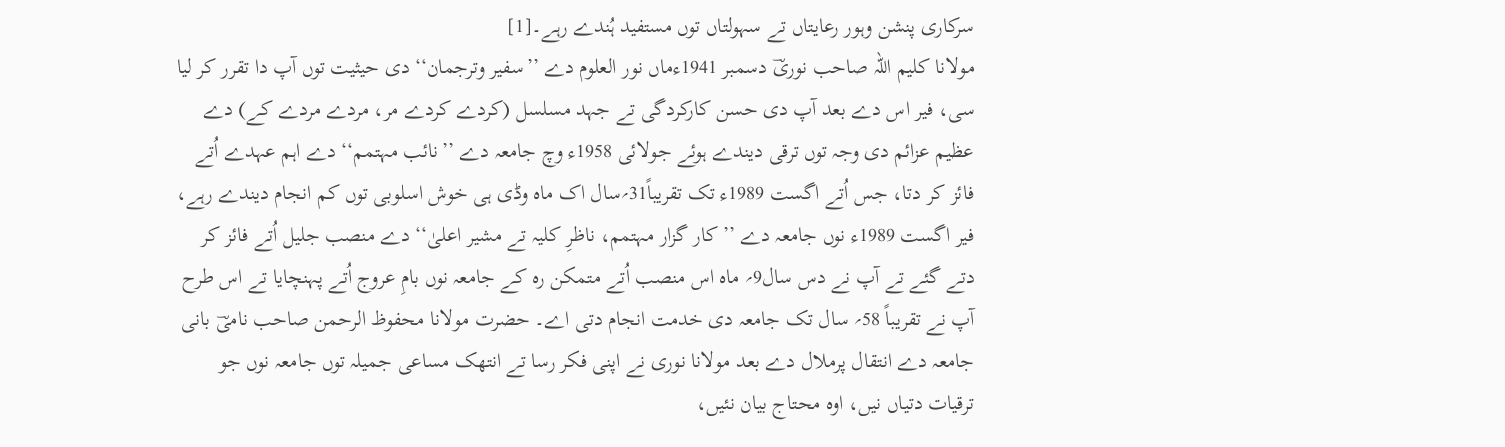سرکاری پنشن وہور رعایتاں تے سہولتاں توں مستفید ہُندے رہے۔[1]
مولانا کلیم اللہ صاحب نوریؔ دسمبر 1941ءماں نور العلوم دے ’’سفیر وترجمان‘‘ دی حیثیت توں آپ دا تقرر کر ليا سی، فیر اس دے بعد آپ دی حسن کارکردگی تے جہد مسلسل (کردے کردے مر، مردے مردے کے) دے عظیم عزائم دی وجہ توں ترقی دیندے ہوئے جولائی 1958ء وچ جامعہ دے ’’نائب مہتمم‘‘ دے اہم عہدے اُتے فائز کر دتا، جس اُتے اگست 1989ء تک تقریباً31؍سال اک ماہ وڈی ہی خوش اسلوبی توں کم انجام دیندے رہے، فیر اگست 1989ء نوں جامعہ دے ’’کار گزار مہتمم، ناظرِ کلیہ تے مشیر اعلیٰ‘‘ دے منصب جلیل اُتے فائز کر دتے گئے تے آپ نے دس سال9؍ ماہ اس منصب اُتے متمکن رہ کے جامعہ نوں بامِ عروج اُتے پہنچایا تے اس طرح آپ نے تقریباً 58؍ سال تک جامعہ دی خدمت انجام دتی اے۔ حضرت مولانا محفوظ الرحمن صاحب نامیؔ بانی جامعہ دے انتقال پرملال دے بعد مولانا نوری نے اپنی فکر رسا تے انتھک مساعی جمیلہ توں جامعہ نوں جو ترقیات دتیاں نيں، اوہ محتاج بیان نئيں،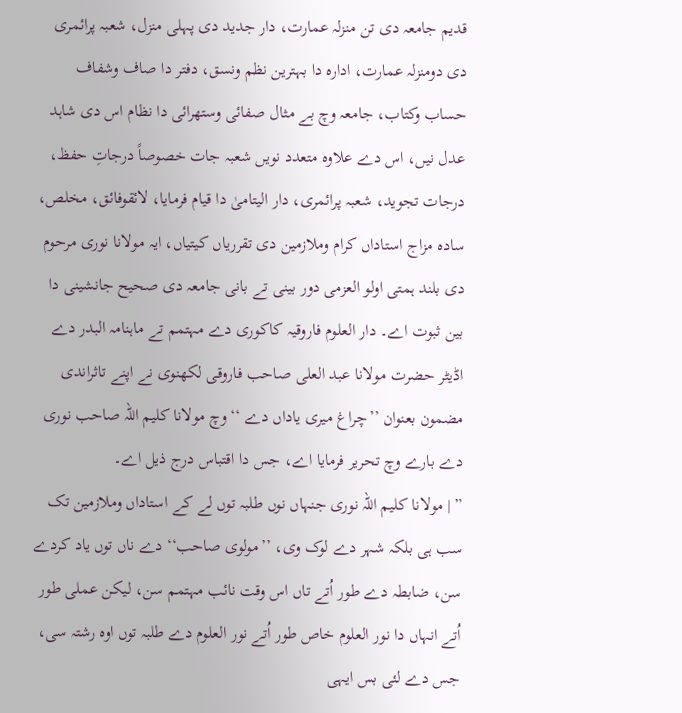قدیم جامعہ دی تن منزلہ عمارت، دار جدید دی پہلی منزل، شعبہ پرائمری دی دومنزلہ عمارت، ادارہ دا بہترین نظم ونسق، دفتر دا صاف وشفاف حساب وکتاب، جامعہ وچ بے مثال صفائی وستھرائی دا نظام اس دی شاہد عدل نيں، اس دے علاوہ متعدد نويں شعبہ جات خصوصاً درجاتِ حفظ، درجات تجوید، شعبہ پرائمری، دار الیتامیٰ دا قیام فرمایا، لائقوفائق، مخلص، سادہ مزاج استاداں کرام وملازمین دی تقرریاں کيتیاں، ایہ مولانا نوری مرحوم دی بلند ہمتی اولو العزمی دور بینی تے بانی جامعہ دی صحیح جانشینی دا بین ثبوت اے۔ دار العلوم فاروقیہ کاکوری دے مہتمم تے ماہنامہ البدر دے اڈیٹر حضرت مولانا عبد العلی صاحب فاروقی لکھنوی نے اپنے تاثراندی مضمون بعنوان ’’چراغ میری یاداں دے ‘‘ وچ مولانا کلیم اللہ صاحب نوری دے بارے وچ تحریر فرمایا اے، جس دا اقتباس درج ذیل اے۔
” | مولانا کلیم اللہ نوری جنہاں نوں طلبہ توں لے کے استاداں وملازمین تک سب ہی بلکہ شہر دے لوک وی، ’’مولوی صاحب‘‘ دے ناں توں یاد کردے سن، ضابطہ دے طور اُتے تاں اس وقت نائب مہتمم سن، لیکن عملی طور اُتے انہاں دا نور العلوم خاص طور اُتے نور العلوم دے طلبہ توں اوہ رشتہ سی، جس دے لئی بس ایہی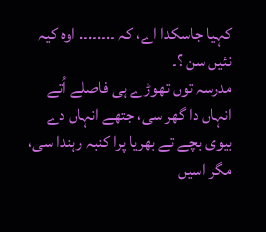کہیا جاسکدا اے، کہ ۔.۔.۔.۔. اوہ کیہ نئيں سن ؟۔
مدرسہ توں تھوڑے ہی فاصلے اُتے انہاں دا گھر سی، جتھے انہاں دے بیوی بچے تے بھریا پرا کنبہ رہندا سی، مگر اسيں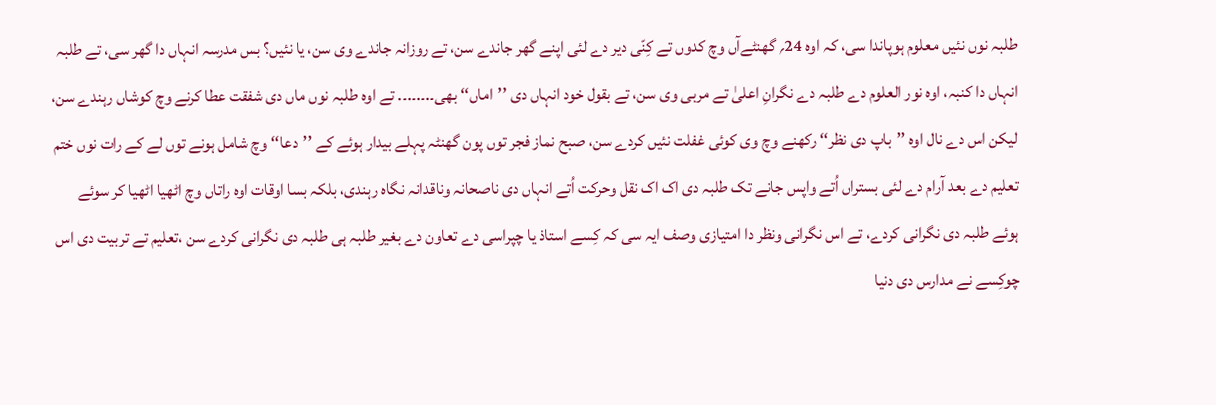طلبہ نوں نئيں معلوم ہوپاندا سی، کہ اوہ 24؍ گھنٹےآں وچ کدوں تے کِنّی دیر دے لئی اپنے گھر جاندے سن، تے روزانہ جاندے وی سن، یا نئيں؟ بس مدرسہ انہاں دا گھر سی، تے طلبہ انہاں دا کنبہ، اوہ نور العلوم دے طلبہ دے نگرانِ اعلیٰ تے مربی وی سن، تے بقول خود انہاں دی ’’اماں‘‘ بھی۔.۔.۔.۔. تے اوہ طلبہ نوں ماں دی شفقت عطا کرنے وچ کوشاں رہندے سن، لیکن اس دے نال اوہ ’’باپ دی نظر‘‘ رکھنے وچ وی کوئی غفلت نئيں کردے سن، صبح نماز فجر توں پون گھنٹہ پہلے بیدار ہوئے کے ’’دعا‘‘ وچ شامل ہونے توں لے کے رات نوں ختم تعلیم دے بعد آرام دے لئی بستراں اُتے واپس جانے تک طلبہ دی اک اک نقل وحرکت اُتے انہاں دی ناصحانہ وناقدانہ نگاہ رہندی، بلکہ بسا اوقات اوہ راتاں وچ اٹھیا اٹھیا کر سوئے ہوئے طلبہ دی نگرانی کردے، تے اس نگرانی ونظر دا امتیازی وصف ایہ سی کہ کِسے استاذ یا چپراسی دے تعاون دے بغیر طلبہ ہی طلبہ دی نگرانی کردے سن ،تعلیم تے تربیت دی اس چوکِسے نے مدارس دی دنیا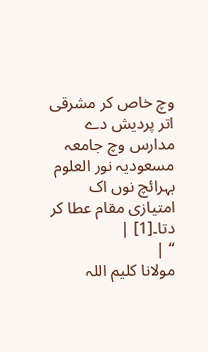وچ خاص کر مشرقی اتر پردیش دے مدارس وچ جامعہ مسعودیہ نور العلوم بہرائچ نوں اک امتیازی مقام عطا کر دتا۔[1] |
“ |
مولانا کلیم اللہ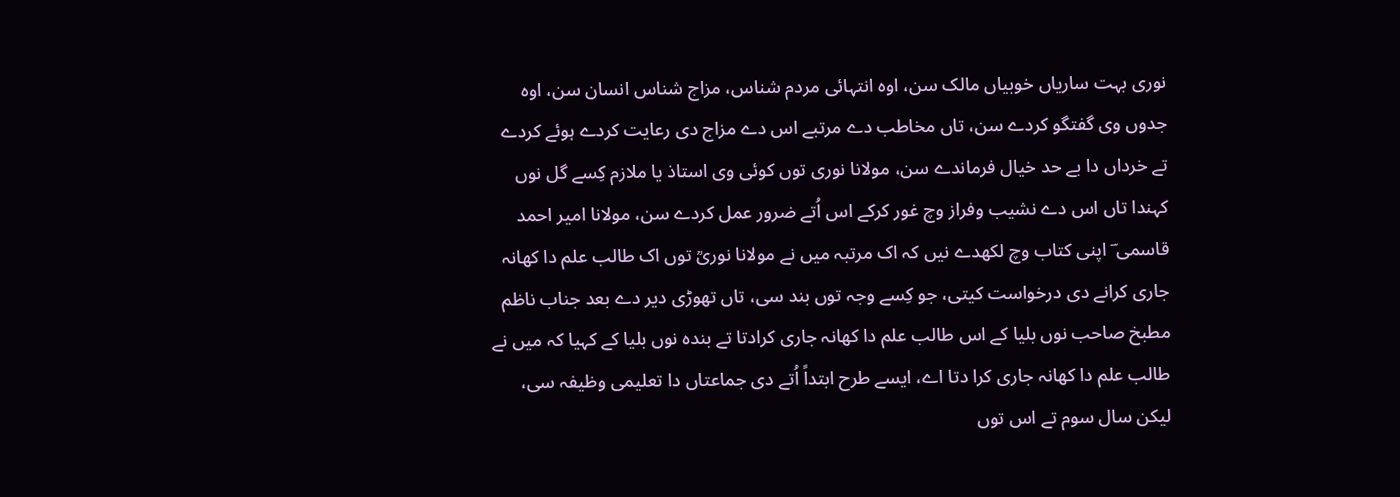نوری بہت ساریاں خوبیاں مالک سن، اوہ انتہائی مردم شناس، مزاج شناس انسان سن، اوہ جدوں وی گفتگو کردے سن، تاں مخاطب دے مرتبے اس دے مزاج دی رعایت کردے ہوئے کردے تے خرداں دا بے حد خیال فرماندے سن، مولانا نوری توں کوئی وی استاذ یا ملازم کِسے گل نوں کہندا تاں اس دے نشیب وفراز وچ غور کرکے اس اُتے ضرور عمل کردے سن، مولانا امیر احمد قاسمی ؔ اپنی کتاب وچ لکھدے نيں کہ اک مرتبہ ميں نے مولانا نوریؒ توں اک طالب علم دا کھانہ جاری کرانے دی درخواست کيتی، جو کِسے وجہ توں بند سی، تاں تھوڑی دیر دے بعد جناب ناظم مطبخ صاحب نوں بلیا کے اس طالب علم دا کھانہ جاری کرادتا تے بندہ نوں بلیا کے کہیا کہ ميں نے طالب علم دا کھانہ جاری کرا دتا اے، ايسے طرح ابتداً اُتے دی جماعتاں دا تعلیمی وظیفہ سی، لیکن سال سوم تے اس توں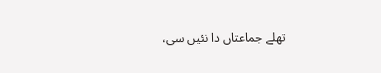تھلے جماعتاں دا نئيں سی،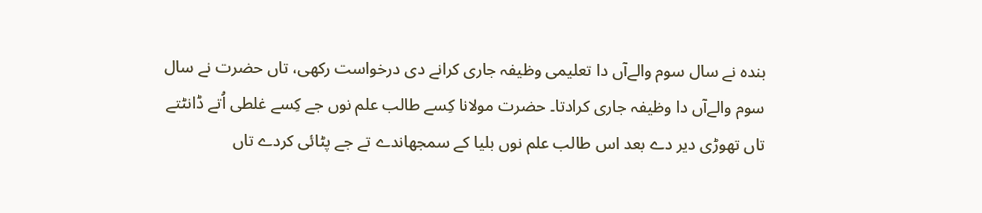بندہ نے سال سوم والےآں دا تعلیمی وظیفہ جاری کرانے دی درخواست رکھی، تاں حضرت نے سال سوم والےآں دا وظیفہ جاری کرادتا۔ حضرت مولانا کِسے طالب علم نوں جے کِسے غلطی اُتے ڈانٹتے تاں تھوڑی دیر دے بعد اس طالب علم نوں بلیا کے سمجھاندے تے جے پٹائی کردے تاں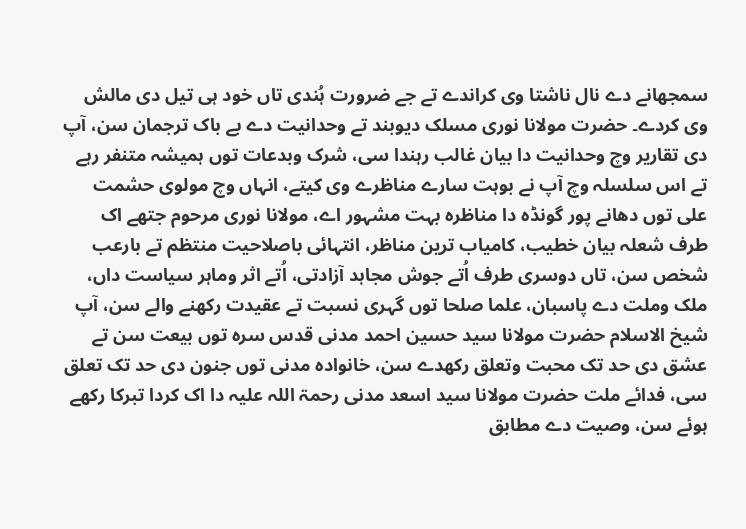سمجھانے دے نال ناشتا وی کراندے تے جے ضرورت ہُندی تاں خود ہی تیل دی مالش وی کردے۔ حضرت مولانا نوری مسلک دیوبند تے وحدانیت دے بے باک ترجمان سن، آپ دی تقاریر وچ وحدانیت دا بیان غالب رہندا سی، شرک وبدعات توں ہمیشہ متنفر رہے تے اس سلسلہ وچ آپ نے بوہت سارے مناظرے وی کیتے، انہاں وچ مولوی حشمت علی توں دھانے پور گونڈہ دا مناظرہ بہت مشہور اے، مولانا نوری مرحوم جتھے اک طرف شعلہ بیان خطیب، کامیاب ترین مناظر، انتہائی باصلاحیت منتظم تے بارعب شخص سن، تاں دوسری طرف اُتے جوش مجاہد آزادتی، اُتے اثر وماہر سیاست داں، ملک وملت دے پاسبان، علما صلحا توں گہری نسبت تے عقیدت رکھنے والے سن، آپ شیخ الاسلام حضرت مولانا سید حسین احمد مدنی قدس سرہ توں بیعت سن تے عشق دی حد تک محبت وتعلق رکھدے سن، خانوادہ مدنی توں جنون دی حد تک تعلق سی، فدائے ملت حضرت مولانا سید اسعد مدنی رحمۃ اللہ علیہ دا اک کردا تبرکا رکھے ہوئے سن، وصیت دے مطابق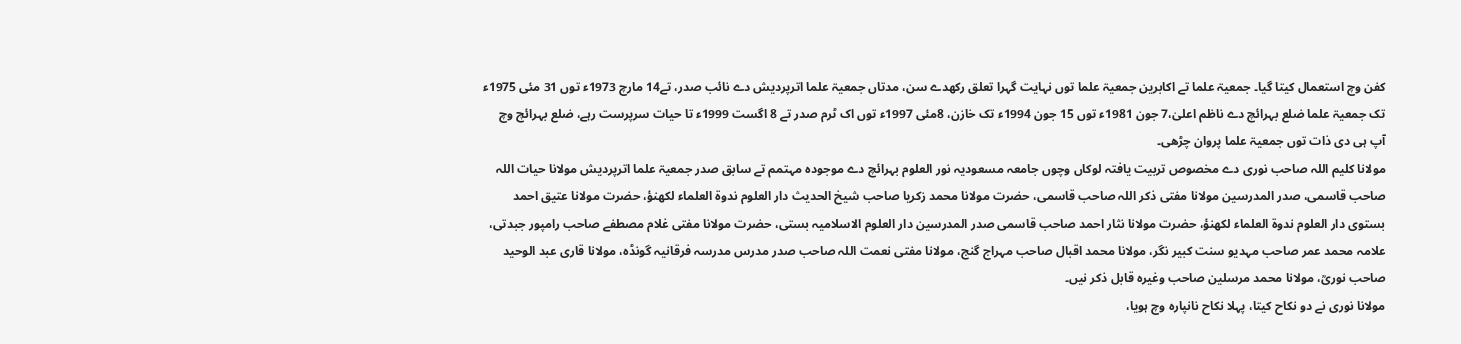کفن وچ استعمال کیتا گیا۔ جمعیۃ علما تے اکابرین جمعیۃ علما توں نہایت گہرا تعلق رکھدے سن، مدتاں جمعیۃ علما اترپردیش دے نائب صدر، تے14 مارچ 1973ء توں 31 مئی 1975ء تک جمعیۃ علما ضلع بہرائچ دے ناظم اعلیٰ،7 جون 1981ء توں 15 جون 1994ء تک خازن، 8مئی 1997ء توں اک ٹرم صدر تے 8 اگست 1999ء تا حیات سرپرست رہے، ضلع بہرائچ وچ آپ ہی دی ذات توں جمعیۃ علما پروان چڑھی۔
مولانا کلیم اللہ صاحب نوری دے مخصوص تربیت یافتہ لوکاں وچوں جامعہ مسعودیہ نور العلوم بہرائچ دے موجودہ مہتمم تے سابق صدر جمعیۃ علما اترپردیش مولانا حیات اللہ صاحب قاسمی، صدر المدرسین مولانا مفتی ذکر اللہ صاحب قاسمی، حضرت مولانا محمد زکریا صاحب شیخ الحدیث دار العلوم ندوۃ العلماء لکھنؤ، حضرت مولانا عتیق احمد بستوی دار العلوم ندوۃ العلماء لکھنؤ، حضرت مولانا نثار احمد صاحب قاسمی صدر المدرسین دار العلوم الاسلامیہ بستی، حضرت مولانا مفتی غلام مصطفے صاحب رامپور جبدتی، علامہ محمد عمر صاحب مہدیو سنت کبیر نگر، مولانا محمد اقبال صاحب مہراج گنج، مولانا مفتی نعمت اللہ صاحب صدر مدرس مدرسہ فرقانیہ گونڈہ، مولانا قاری عبد الوحید صاحب نوریؒ، مولانا محمد مرسلین صاحب وغیرہ قابل ذکر نيں۔
مولانا نوری نے دو نکاح کيتا، پہلا نکاح نانپارہ وچ ہويا،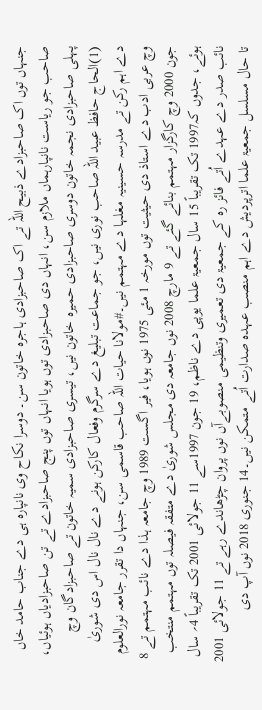جنہاں توں اک صاحبزادے ذبیح اللہ تے اک صاحبزادی ہاجرہ خاتون سن۔ دوسرا نکاح وی نانپارہ ہی دے جناب حامد خاں صاحب جو ریاست نانپارہماں ملازم سن، انہاں دی صاحبزادی توں ہويا انہاں توں پنج صاحبزادے تے تن صاحبزادیاں ہوئیاں، پہلی صاحبزادی نجمہ خاتون دوسری صاحبزادی حمیرہ خاتون نيں، تیسری صاحبزادی سمیہ خاتون تے صاحبزادگان وچ (1)الحاج حافظ عبید اللہ صاحب نوری نيں، جو جماعت تبلیغ دے سرگرم وفعال کارکن ہونے دے نال نال اس دی شوریٰ دے اہم رکن تے مدرسہ حسینیہ مغلہا دے مہتمم نيں۔#مولانا حیات اللہ صاحب قاسمی سن، جنہاں دا تقرر جامعہ نورالعلوم وچ عربی ادب دے استاذ دی حیثیت توں مورخہ 1 مئی 1975 نوں ہويا، فیر اگست 1989 وچ جامعہ ہذا دے نائب مہتمم تے 8 جون 2000 وچ کارگزار مہتمم بنائے گئے تے 9 مارچ 2008 نوں جامعہ دی مجلس شوریٰ دے متفقہ فیصلہ توں مہتمم منتخب ہوئے، جدوں کہ1997 تک تقریباً 15 سال جمعیۃ علما یوپی دے ناظم، 19 جون 1997سے 11 جولائی 2001 تک تقریباً 4؍ سال نائب صدر دے عہدے اُتے فائز رہ کے جمعیۃ دی تعمیری وتنظیمی منصوبےآں نوں پروان چڑھاندے رہے تے 11 جولائی 2001 تا حال مسلسل جمعیۃ علما اترپردیش دے اہم منصب عہدہ صدارت اُتے متمکن نيں۔14 جنوری 2018 نوں آپ دی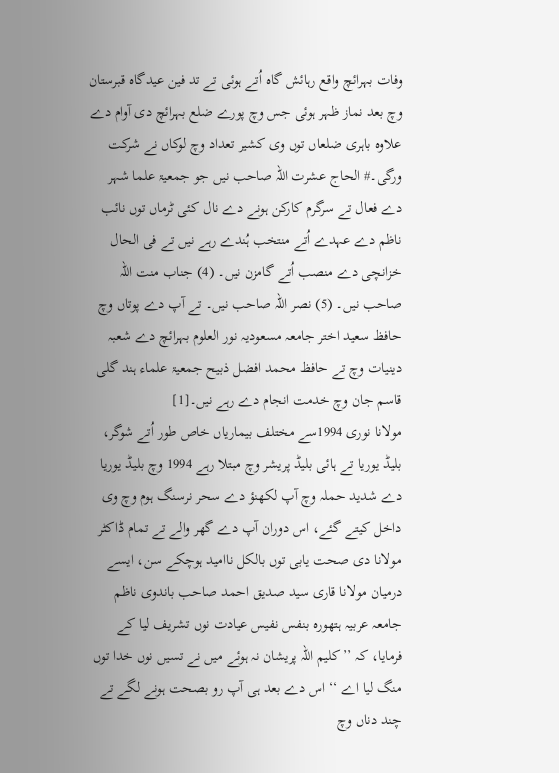وفات بہرائچ واقع رہائش گاہ اُتے ہوئی تے تد فین عیدگاہ قبرستان وچ بعد نماز ظہر ہوئی جس وچ پورے ضلع بہرائچ دی آوام دے علاوہ باہری ضلعاں توں وی کشیر تعداد وچ لوکاں نے شرکت ورگی۔# الحاج عشرت اللہ صاحب نيں جو جمعیۃ علما شہر دے فعال تے سرگرم کارکن ہونے دے نال کئی ٹرماں توں نائب ناظم دے عہدے اُتے منتخب ہُندے رہے نيں تے فی الحال خزانچی دے منصب اُتے گامزن نيں۔ (4) جناب منت اللہ صاحب نيں۔ (5) نصر اللہ صاحب نيں۔ تے آپ دے پوتاں وچ حافظ سعید اختر جامعہ مسعودیہ نور العلوم بہرائچ دے شعبہ دینیات وچ تے حافظ محمد افضل ذبیح جمعیۃ علماء ہند گلی قاسم جان وچ خدمت انجام دے رہے نيں۔[1]
مولانا نوری 1994سے مختلف بیماریاں خاص طور اُتے شوگر، بلیڈ یوریا تے ہائی بلیڈ پریشر وچ مبتلا رہے 1994 وچ بلیڈ یوریا دے شدید حملہ وچ آپ لکھنؤ دے سحر نرسنگ ہوم وچ وی داخل کیتے گئے، اس دوران آپ دے گھر والے تے تمام ڈاکٹر مولانا دی صحت یابی توں بالکل ناامید ہوچکے سن، ايسے درمیان مولانا قاری سید صدیق احمد صاحب باندوی ناظم جامعہ عربیہ ہتھورہ بنفس نفیس عیادت نوں تشریف لیا کے فرمایا، کہ ’’کلیم اللہ پریشان نہ ہوئے ميں نے تسيں نوں خدا توں منگ لیا اے ‘‘ اس دے بعد ہی آپ رو بصحت ہونے لگے تے چند دناں وچ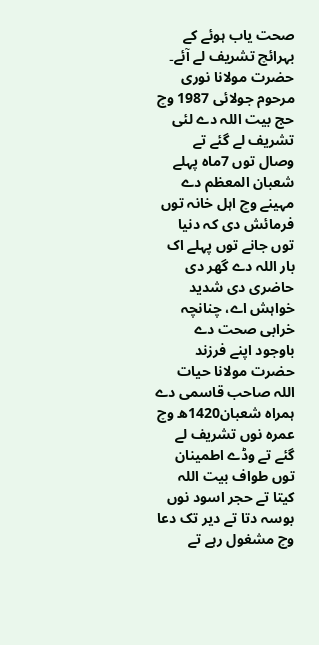صحت یاب ہوئے کے بہرائچ تشریف لے آئے۔ حضرت مولانا نوری مرحوم جولائی 1987 وچ حج بیت اللہ دے لئی تشریف لے گئے تے وصال توں 7ماہ پہلے شعبان المعظم دے مہینے وچ اہل خانہ توں فرمائش دی کہ دنیا توں جانے توں پہلے اک بار اللہ دے گھر دی حاضری دی شدید خواہش اے، چنانچہ خرابی صحت دے باوجود اپنے فرزند حضرت مولانا حیات اللہ صاحب قاسمی دے ہمراہ شعبان1420ھ وچ عمرہ نوں تشریف لے گئے تے وڈے اطمینان توں طواف بیت اللہ کیتا تے حجر اسود نوں بوسہ دتا تے دیر تک دعا وچ مشغول رہے تے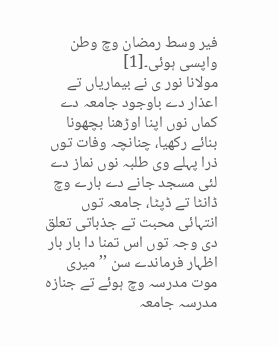فیر وسط رمضان وچ وطن واپسی ہوئی۔[1]
مولانا نور ی نے بیماریاں تے اعذار دے باوجود جامعہ دے کماں نوں اپنا اوڑھنا بچھونا بنائے رکھیا، چنانچہ وفات توں ذرا پہلے وی طلبہ نوں نماز دے لئی مسجد جانے دے بارے وچ ڈانٹا تے ڈپٹا، جامعہ توں انتہائی محبت تے جذباتی تعلق دی وجہ توں اس تمنا دا بار بار اظہار فرماندے سن ’’میری موت مدرسہ وچ ہوئے تے جنازہ مدرسہ جامعہ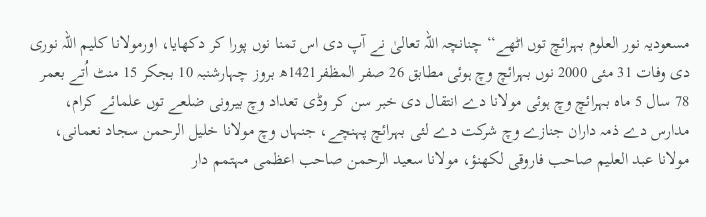مسعودیہ نور العلوم بہرائچ توں اٹھے‘‘ چنانچہ اللہ تعالیٰ نے آپ دی اس تمنا نوں پورا کر دکھایا، اورمولانا کلیم اللہ نوری دی وفات 31 مئی 2000 نوں بہرائچ وچ ہوئی مطابق 26 صفر المظفر1421ھ بروز چہارشنبہ 10 بجکر 15 منٹ اُتے بعمر 78 سال 5 ماہ بہرائچ وچ ہوئی مولانا دے انتقال دی خبر سن کر وڈی تعداد وچ بیرونی ضلعے توں علمائے کرام، مدارس دے ذمہ داران جنازے وچ شرکت دے لئی بہرائچ پہنچے، جنہاں وچ مولانا خلیل الرحمن سجاد نعمانی، مولانا عبد العلیم صاحب فاروقی لکھنؤ، مولانا سعید الرحمن صاحب اعظمی مہتمم دار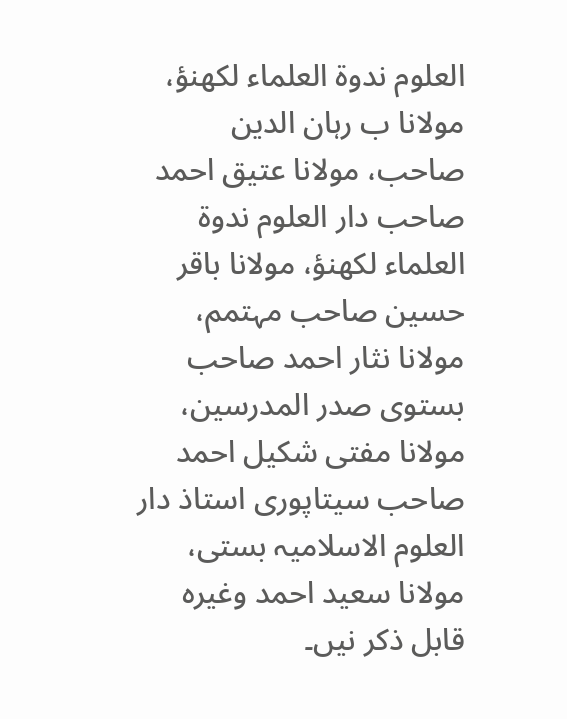العلوم ندوۃ العلماء لکھنؤ، مولانا ب رہان الدین صاحب، مولانا عتیق احمد صاحب دار العلوم ندوۃ العلماء لکھنؤ، مولانا باقر حسین صاحب مہتمم، مولانا نثار احمد صاحب بستوی صدر المدرسین، مولانا مفتی شکیل احمد صاحب سیتاپوری استاذ دار العلوم الاسلامیہ بستی، مولانا سعید احمد وغیرہ قابل ذکر نيں۔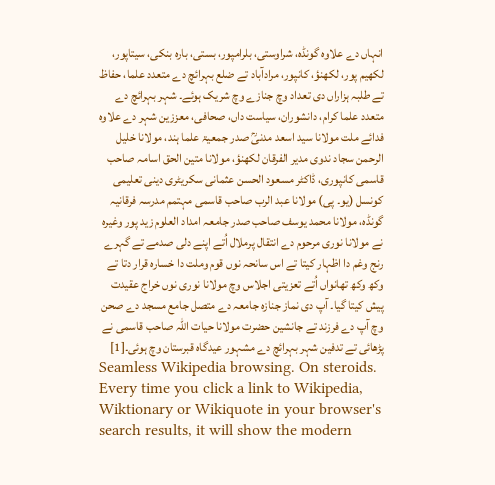انہاں دے علاوہ گونڈہ، شراوستی، بلرامپور، بستی، بارہ بنکی، سیتاپور، لکھیم پور، لکھنؤ، کانپور، مرادآباد تے ضلع بہرائچ دے متعدد علما، حفاظ تے طلبہ ہزاراں دی تعداد وچ جنازے وچ شریک ہوئے۔ شہر بہرائچ دے متعدد علما کرام، دانشوران، سیاست داں، صحافی، معززین شہر دے علاوہ فدائے ملت مولانا سید اسعد مدنیؒ صدر جمعیۃ علما ہند، مولانا خلیل الرحمن سجاد ندوی مدیر الفرقان لکھنؤ، مولانا متین الحق اسامہ صاحب قاسمی کانپوری، ڈاکٹر مسعود الحسن عثمانی سکریٹری دینی تعلیمی کونسل (یو۔ پی) مولانا عبد الرب صاحب قاسمی مہتمم مدرسہ فرقانیہ گونڈہ، مولانا محمد یوسف صاحب صدر جامعہ امداد العلوم زید پور وغیرہ نے مولانا نوری مرحوم دے انتقال پرملال اُتے اپنے دلی صدمے تے گہرے رنج وغم دا اظہار کیتا تے اس سانحہ نوں قوم وملت دا خسارہ قرار دتا تے وکھ وکھ تھانواں اُتے تعزیتی اجلاس وچ مولانا نوری نوں خراج عقیدت پیش کیتا گیا۔ آپ دی نماز جنازہ جامعہ دے متصل جامع مسجد دے صحن وچ آپ دے فرزند تے جانشین حضرت مولانا حیات اللہ صاحب قاسمی نے پڑھائی تے تدفین شہر بہرائچ دے مشہور عیدگاہ قبرستان وچ ہوئی۔[1]
Seamless Wikipedia browsing. On steroids.
Every time you click a link to Wikipedia, Wiktionary or Wikiquote in your browser's search results, it will show the modern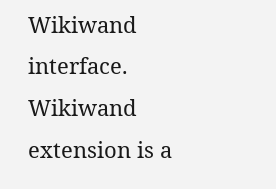Wikiwand interface.
Wikiwand extension is a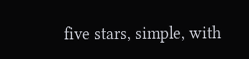five stars, simple, with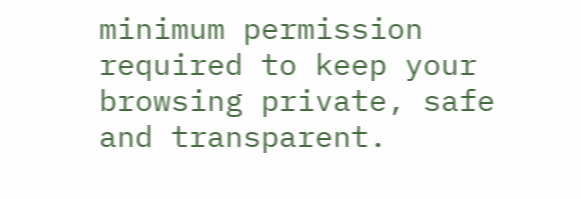minimum permission required to keep your browsing private, safe and transparent.